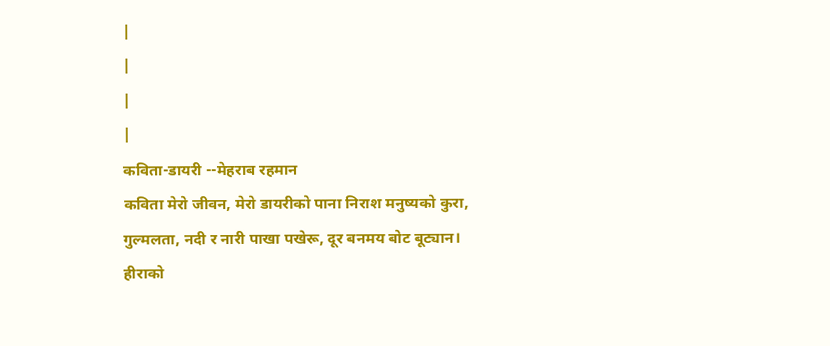|
|
|
|
कविता-डायरी --मेहराब रहमान
कविता मेरो जीवन, मेरो डायरीको पाना निराश मनुष्यको कुरा, गुल्मलता, नदी र नारी पाखा पखेरू, दूर बनमय बोट बूट्यान।
हीराको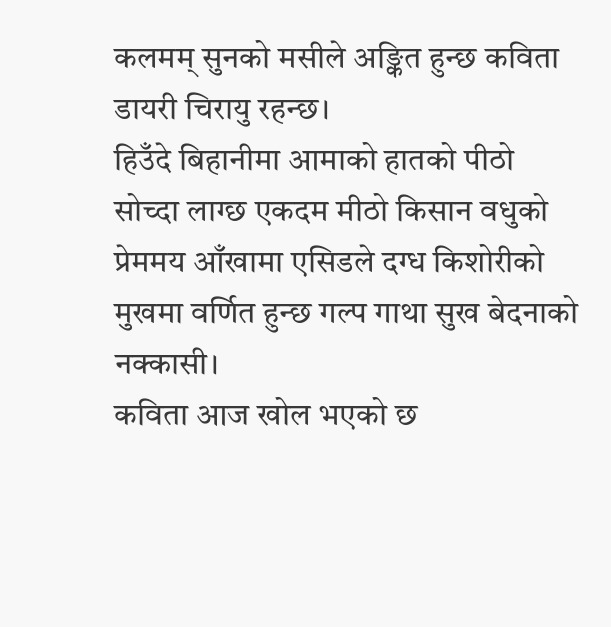कलमम् सुनको मसीले अङ्कित हुन्छ कविता डायरी चिरायु रहन्छ।
हिउँदे बिहानीमा आमाको हातको पीठो सोच्दा लाग्छ एकदम मीठो किसान वधुको प्रेममय आँखामा एसिडले दग्ध किशोरीको मुखमा वर्णित हुन्छ गल्प गाथा सुख बेदनाको नक्कासी।
कविता आज खोल भएको छ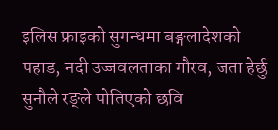इलिस फ्राइको सुगन्धमा बङ्गलादेशको पहाड, नदी उज्जवलताका गौरव, जता हेर्छु सुनौले रङ्ले पोतिएको छवि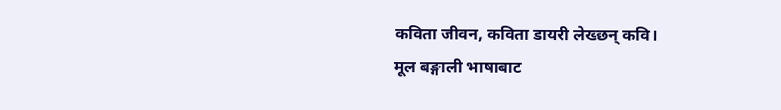कविता जीवन, कविता डायरी लेख्छन् कवि।
मूल बङ्गाली भाषाबाट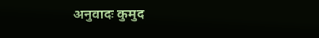अनुवादः कुमुद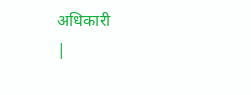अधिकारी
|